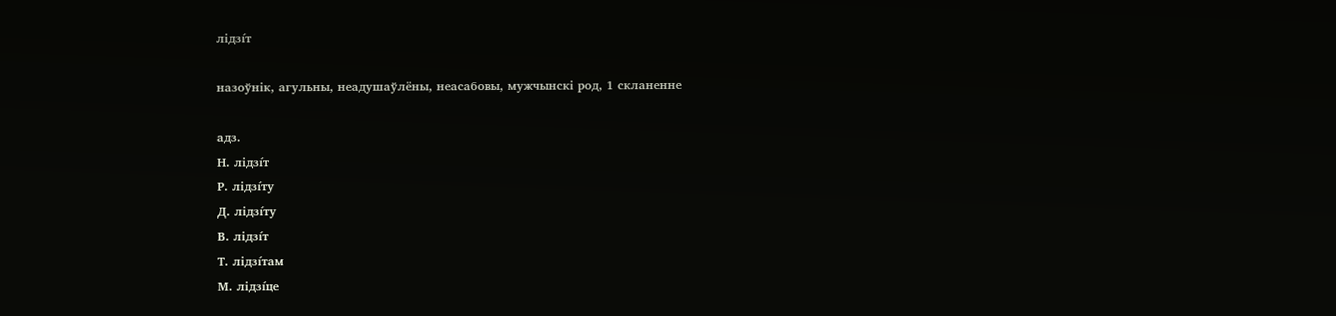лідзі́т

назоўнік, агульны, неадушаўлёны, неасабовы, мужчынскі род, 1 скланенне

адз.
Н. лідзі́т
Р. лідзі́ту
Д. лідзі́ту
В. лідзі́т
Т. лідзі́там
М. лідзі́це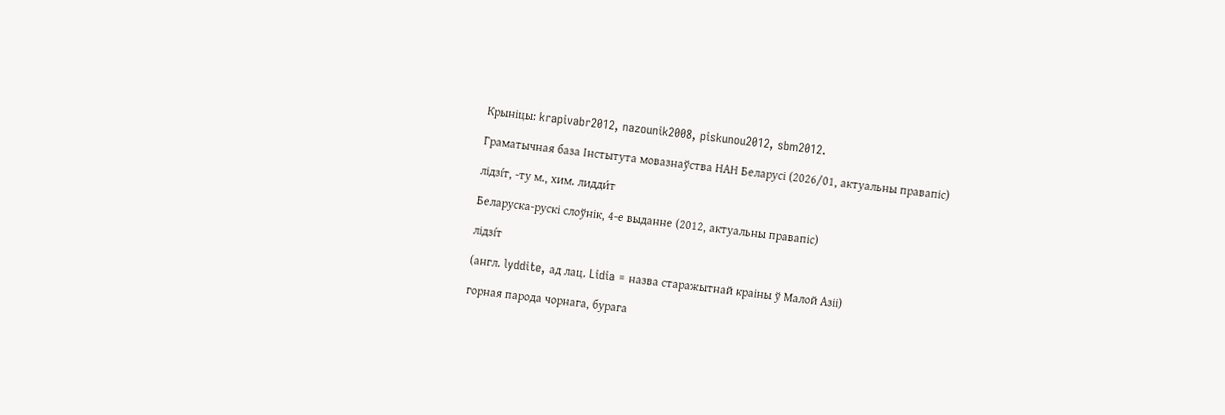Крыніцы: krapivabr2012, nazounik2008, piskunou2012, sbm2012.

Граматычная база Інстытута мовазнаўства НАН Беларусі (2026/01, актуальны правапіс)

лідзі́т, -ту м., хим. лидди́т

Беларуска-рускі слоўнік, 4-е выданне (2012, актуальны правапіс)

лідзі́т

(англ. lyddite, ад лац. Lidia = назва старажытнай краіны ў Малой Азіі)

горная парода чорнага, бурага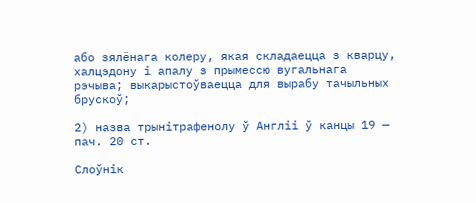або зялёнага колеру, якая складаецца з кварцу, халцэдону і апалу з прымессю вугальнага рэчыва; выкарыстоўваецца для вырабу тачыльных брускоў;

2) назва трынітрафенолу ў Англіі ў канцы 19 — пач. 20 ст.

Слоўнік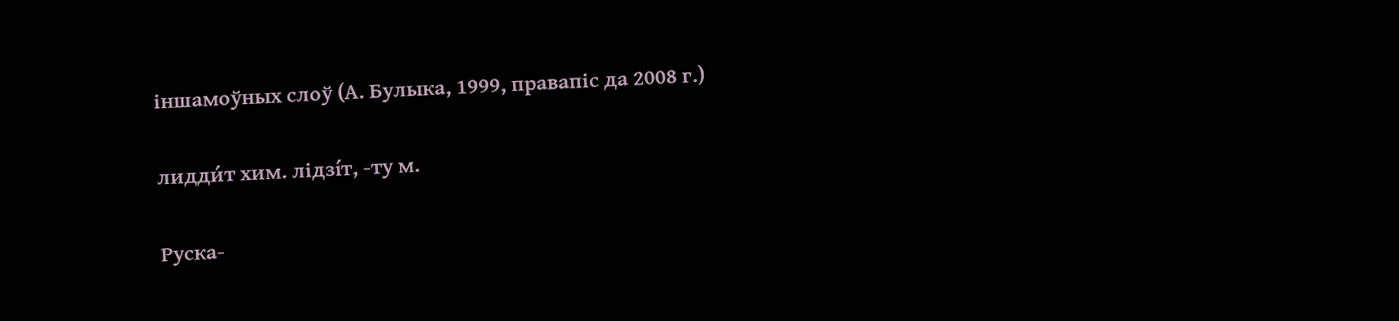іншамоўных слоў (А. Булыка, 1999, правапіс да 2008 г.)

лидди́т хим. лідзі́т, -ту м.

Руска-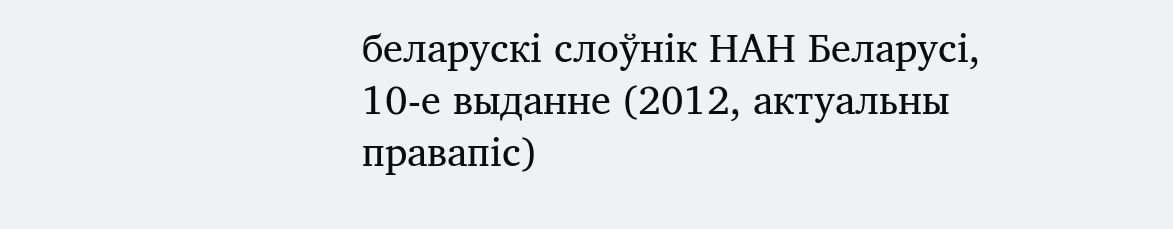беларускі слоўнік НАН Беларусі, 10-е выданне (2012, актуальны правапіс)